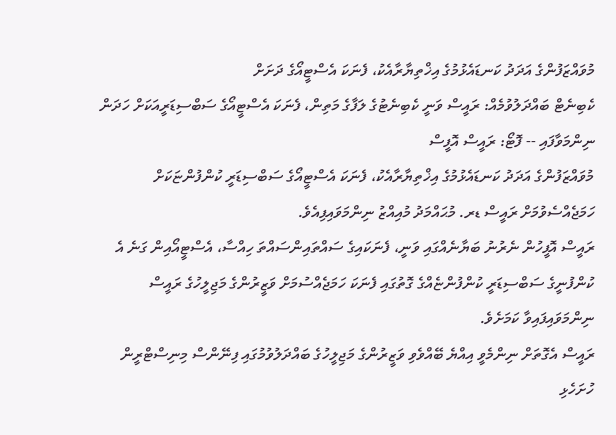މުވައްޒަފުންގެ އަދަދު ކަނޑައެޅުމުގެ އިޚްތިޔާރާއެކު، ފެނަކަ އެސްޓީއޯގެ ދަށަށް
ކެބިނެޓް ބައްދަލުވުމެއް: ރައީސް ވަނީ ކެބިނެޓުގެ ލަފާގެ މަތިން، ފެނަކަ އެސްޓީއޯގެ ސަބްސިޑަރީއަކަށް ހަދަން ނިންމަވާފައި -- ފޮޓޯ: ރައީސް އޮފީސް
މުވައްޒަފުންގެ އަދަދު ކަނޑައެޅުމުގެ އިޚްތިޔާރާއެކު، ފެނަކަ އެސްޓީއޯގެ ސަބްސިޑަރީ ކުންފުންޏަކަށް ހަމަޖެއްސެވުމަށް ރައީސް ޑރ. މުޙައްމަދު މުއިއްޒު ނިންމަވައިފިއެވެ.
ރައީސް އޮފީހުން ނެރުނު ބަޔާނެއްގައި ވަނީ، ފެނަކައިގެ ސައްތައިންސައްތަ ހިއްސާ، އެސްޓީއޯއިން ގަނެ އެ ކުންފުނީގެ ސަބްސިޑަރީ ކުންފުންޏެއްގެ ގޮތުގައި ފެނަކަ ހަމަޖެއްސުމަށް ވަޒީރުންގެ މަޖިލީހުގެ ރައީސް ނިންމަވައިފައިވާ ކަމަށެވެ.
ރައީސް އެގޮތަށް ނިންމެވީ އިއްޔެ ބޭއްވެވި ވަޒީރުންގެ މަޖިލީހުގެ ބައްދަލުވުމުގައި ފިނޭންސް މިނިސްޓްރީން ހުށަހެޅި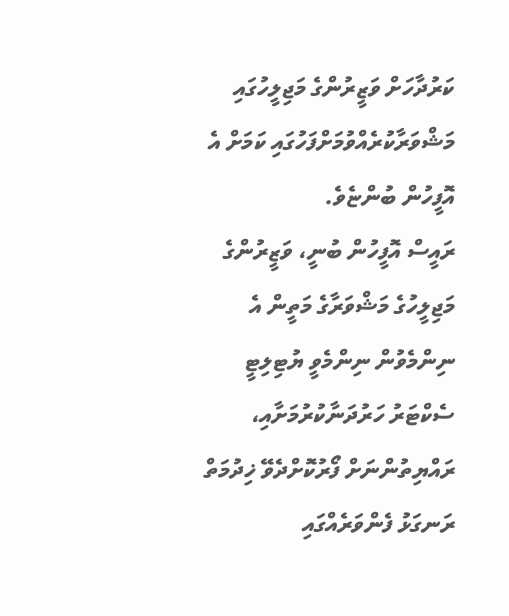ކަރުދާހަށް ވަޒީރުންގެ މަޖިލީހުގައި މަޝްވަރާކުރެއްވުމަށްފަހުގައި ކަމަށް އެ އޮފީހުން ބުންޏެވެ.
ރައީސް އޮފީހުން ބުނީ، ވަޒީރުންގެ މަޖިލީހުގެ މަޝްވަރާގެ މަތީން އެ ނިންމެވުން ނިންމެވީ ޔުޓިލިޓީ ސެކްޓަރު ހަރުދަނާކުރުމަށާއި، ރައްޔިތުންނަށް ފޯރުކޮށްދެވޭ ޚިދުމަތް ރަނގަޅު ފެންވަރެއްގައި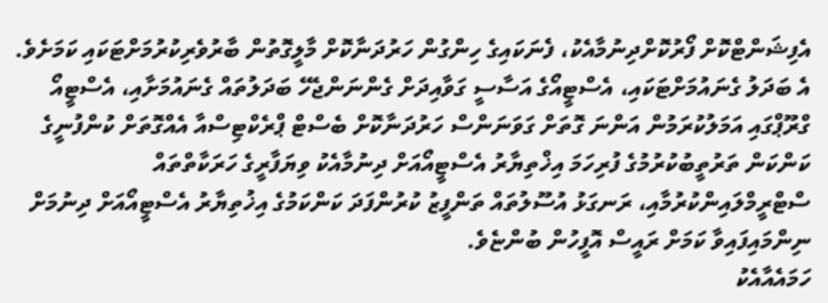އެފިޝަންޓްކޮށް ފޯރުކޮށްދިނުމާއެކު، ފެނަކައިގެ ހިންގުން ހަރުދަނާކޮށް މާލީގޮތުން ބާރުވެރިކުރުމަށްޓަކައި ކަމަށެވެ.
އެ ބަދަލު ގެނައުމަށްޓަކައި، އެސްޓީއޯގެ އަސާސީ ގަވާއިދަށް ގެންނަންޖެހޭ ބަދަލުތައް ގެނައުމަށާއި، އެސްޓީއޯ ގްރޫޕްގައި އަމަލުކުރަމުން އަންނަ ގޮތަށް ގަވަނަންސް ހަރުދަނާކޮށް ބެސްޓް ޕްރެކްޓިސްއާ އެއްގޮތަށް ކުންފުނީގެ ކަންކަން ތަރުތީބުކުރުމުގެ ފުރިހަމަ އިޚްތިޔާރު އެސްޓީއޯއަށް ދިނުމާއެކު ވިޔަފާރީގެ ހަރަކާތްތައް ސްޓްރީމްލައިންކުރުމާއި، ރަނގަޅު އުސޫލުތައް ތަންފީޒު ކުރުންފަދަ ކަންކަމުގެ އިޚުތިޔާރު އެސްޓީއޯއަށް ދިނުމަށް ނިންމައިފައިވާ ކަމަށް ރައީސް އޮފީހުން ބުންޏެވެ.
ހަމައެއާއެކު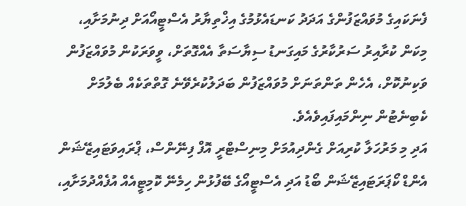ފެނަކައިގެ މުވައްޒަފުންގެ އަދަދު ކަނޑައެޅުމުގެ އިޚްތިޔާރު އެސްޓީއޯއަށް ދިނުމަށާއި، މިކަން ކުރާއިރު ސަރުކާރުގެ މައިގަނޑު ސިޔާސަތާ އެއްގޮތަށް، ވީވަރަކުން މުވައްޒަފުން ވަކިނުކޮށް، އެހެން ތަންތަނަށް މުވައްޒަފުން ބަދަލުކުރެވޭނެ ގޮތްތަކެއް ބެލުމަށް ކެބިނެޓުން ނިންމައިފައިވެއެވެ.
އަދި މި މަރުހަލާ ކުރިއަށް ގެންދިއުމަށް މިނިސްޓްރީ އޮފް ފިނޭންސް، ޕްރައިވަޓައިޒޭޝަން އެންޑް ކޯޕަރަޓައިޒޭޝަން ބޯޑު އަދި އެސްޓީއޯގެ ބޭފުޅުން ހިމެނޭ ކޮމިޓީއެއް އުފެއްދުމަށާއި،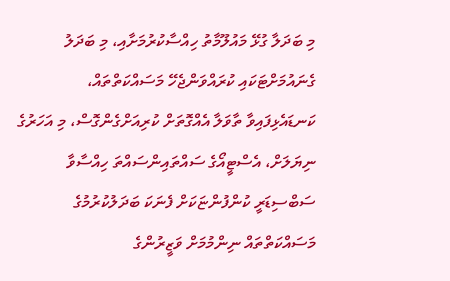މި ބަދަލާ ގުޅޭ މައުލޫމާތު ހިއްސާކުރުމަށާއި، މި ބަދަލު ގެނައުމަށްޓަކައި ކުރައްވަންޖެހޭ މަސައްކަތްތައް، ކަނޑައެޅިފައިވާ ތާވަލާ އެއްގޮތަށް ކުރިއަށްގެންގޮސް، މި އަހަރުގެ ނިޔަލަށް، އެސްޓީއޯގެ ސައްތައިންސައްތަ ހިއްސާވާ ސަބްސިޑަރީ ކުންފުންޏަކަށް ފެނަކަ ބަދަލުކުރުމުގެ މަސައްކަތްތައް ނިންމުމަށް ވަޒީރުންގެ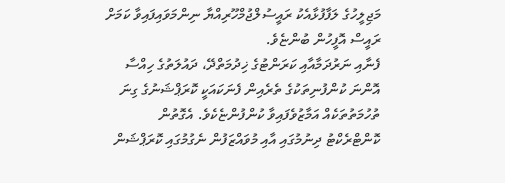މަޖިލީހުގެ ލަފާފުޅާއެކު ރައީސުލްޖުމްހޫރިއްޔާ ނިންމަވައިފައިވާ ކަމަށް ރައީސް އޮފީހުން ބުންޏެވެ.
ފެނާއި ނަރުދަމާއާއި ކަރަންޓުގެ ޚިދުމަތްދޭ، ދައުލަތުގެ ހިއްސާ އޮންނަ ކުންފުނިތަކުގެ ތެރެއިން ފެނަކައަކީ ކޮރަޕްޝަނުގެ ގިނަ ތުހުމަތުތަކެއް އަމާޒުވެފައިވާ ކުންފުންޏެކެވެ. އެގޮތުން ކޮންޓްރެކްޓު ދިނުމުގައި އާއި މުވައްޒަފުން ނެގުމުގައި ކޮރަޕްޝަން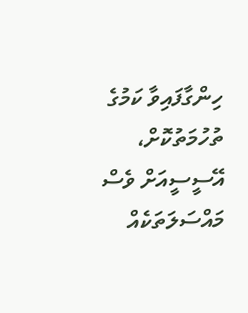ހިންގާފައިވާ ކަމުގެ ތުހުމަތުކޮށް، އޭސީސީއަށް ވެސް މައްސަލަތަކެއް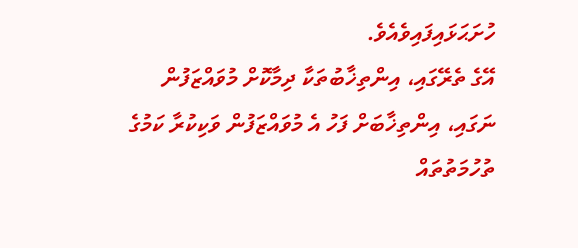ހުށަޙަޅައިފައިވެއެވެ.
އޭގެ ތެރޭގައި، އިންތިޚާބުތަކާ ދިމާކޮށް މުވައްޒަފުން ނަގައި، އިންތިޚާބަށް ފަހު އެ މުވައްޒަފުން ވަކިކުރާ ކަމުގެ ތުހުމަތުތައް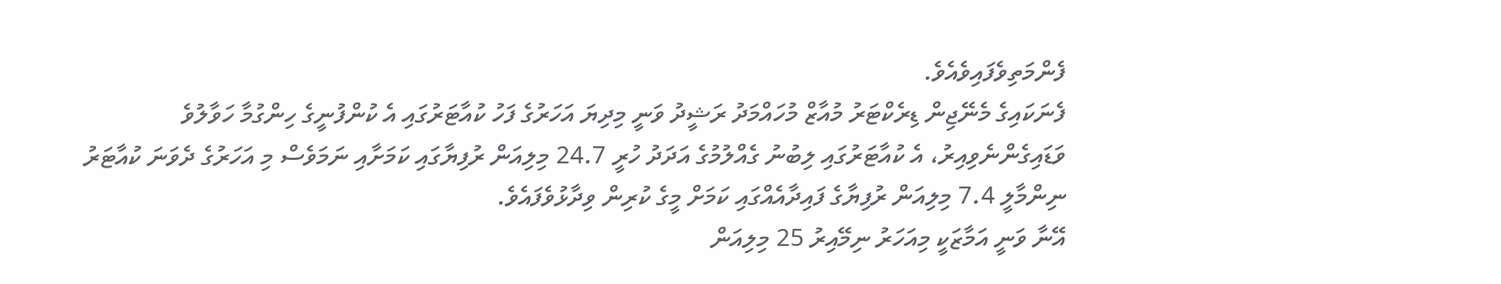ފެންމަތިވެފައިވެއެވެ.
ފެނަކައިގެ މެނޭޖިން ޑިރެކްޓަރު މުއާޒް މުހައްމަދު ރަޝީދު ވަނީ މިދިޔަ އަހަރުގެ ފަހު ކުއާޓަރުގައި އެ ކުންފުނީގެ ހިންގުމާ ހަވާލުވެ ވަޑައިގެންނެވިއިރު، އެ ކުއާޓަރުގައި ލިބުނު ގެއްލުމުގެ އަދަދު ހުރީ 24.7 މިލިއަން ރުފިޔާގައި ކަމަށާއި ނަމަވެސް މި އަހަރުގެ ދެވަނަ ކުއާޓަރު ނިންމާލީ 7.4 މިލިއަން ރުފިޔާގެ ފައިދާއެއްގައި ކަމަށް މީގެ ކުރިން ވިދާޅުވެފައެވެ.
އޭނާ ވަނީ އަމާޒަކީ މިއަހަރު ނިމޭއިރު 25 މިލިއަން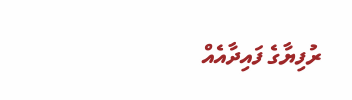ރުފިޔާގެ ފައިދާއެއް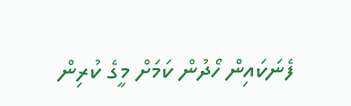ފެނަކައިން ހޯދުން ކަމަށް މީގެ ކުރިން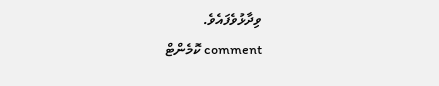ވިދާޅުވެފައެވެ.
comment ކޮމެންޓް